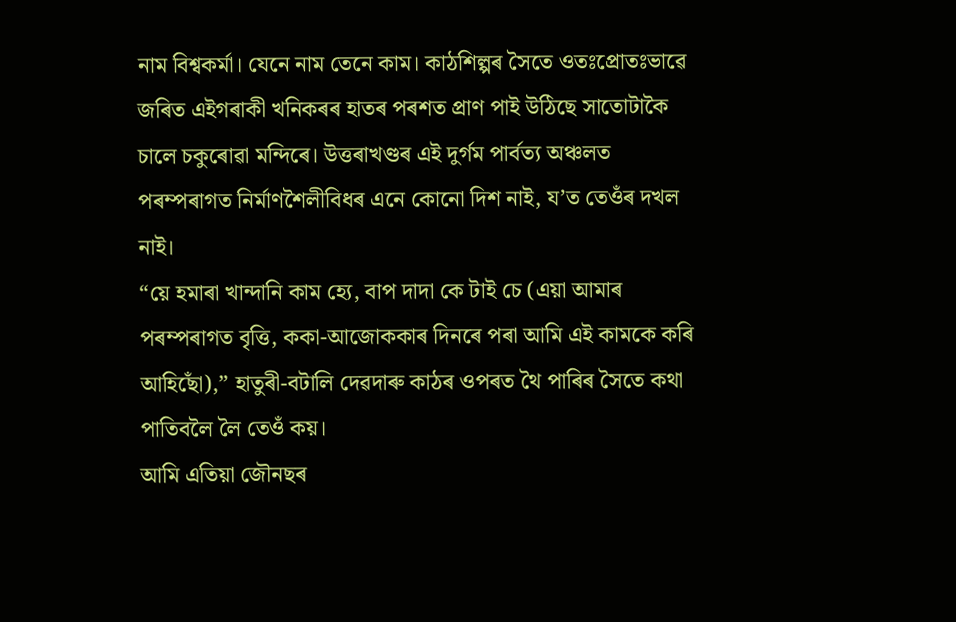নাম বিশ্বকৰ্মা। যেনে নাম তেনে কাম। কাঠশিল্পৰ সৈতে ওতঃপ্ৰোতঃভাৱে জৰিত এইগৰাকী খনিকৰৰ হাতৰ পৰশত প্ৰাণ পাই উঠিছে সাতোটাকৈ চালে চকুৰোৱা মন্দিৰে। উত্তৰাখণ্ডৰ এই দুৰ্গম পাৰ্বত্য অঞ্চলত পৰম্পৰাগত নিৰ্মাণশৈলীবিধৰ এনে কোনো দিশ নাই, য’ত তেওঁৰ দখল নাই।
“য়ে হমাৰা খান্দানি কাম হ্যে, বাপ দাদা কে টাই চে (এয়া আমাৰ পৰম্পৰাগত বৃত্তি, ককা-আজোককাৰ দিনৰে পৰা আমি এই কামকে কৰি আহিছোঁ),” হাতুৰী-বটালি দেৱদাৰু কাঠৰ ওপৰত থৈ পাৰিৰ সৈতে কথা পাতিবলৈ লৈ তেওঁ কয়।
আমি এতিয়া জৌনছৰ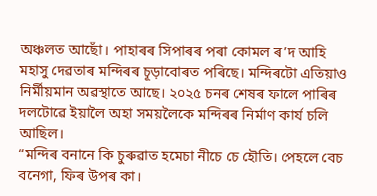অঞ্চলত আছোঁ। পাহাৰৰ সিপাৰৰ পৰা কোমল ৰ’দ আহি মহাসু দেৱতাৰ মন্দিৰৰ চূড়াবোৰত পৰিছে। মন্দিৰটো এতিয়াও নিৰ্মীয়মান অৱস্থাতে আছে। ২০২৫ চনৰ শেষৰ ফালে পাৰিৰ দলটোৱে ইয়ালৈ অহা সময়লৈকে মন্দিৰৰ নিৰ্মাণ কাৰ্য চলি আছিল।
“মন্দিৰ বনানে কি চুৰুৱাত হমেচা নীচে চে হৌতি। পেহলে বেচ বনেগা, ফিৰ উপৰ কা।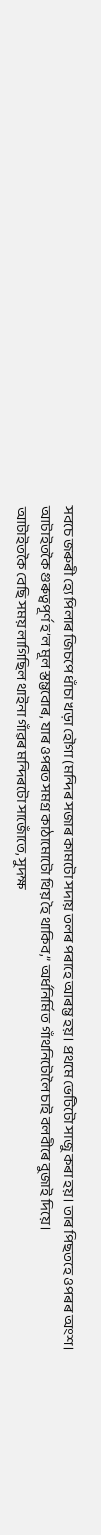সবচে জৰুৰী হ্যে পিলাৰ জিচপে ধাঁচা খড়া হৌগা (মন্দিৰ সজাৰ কামটো সদায় তলৰ পৰাহে আৰম্ভ হয়। প্ৰথমে ভেটিটো সাজু কৰা হয়। তাৰ পিছতহে ওপৰৰ অংশ। আটাইতকৈ গুৰুত্বপূৰ্ণ হ’ল মূল স্তম্ভবোৰ, যাৰ ওপৰত সমগ্ৰ কাঠামোটো থিয় হৈ থাকিব,” অৰ্ধনিৰ্মিত গাঁথনিটোলৈ চাই বলবীৰে বুজাই দিয়ে।
আটাইতকৈ বেছি সময় লাগিছিল থাইনা গাঁৱৰ মন্দিৰটো সাজোঁতে, সুদক্ষ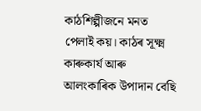কাঠশিল্পীজনে মনত পেলাই কয়। কাঠৰ সূক্ষ্ম কাৰুকাৰ্য আৰু আলংকাৰিক উপাদান বেছি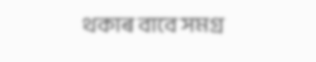থকাৰ বাবে সমগ্ৰ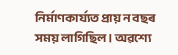নিৰ্মাণকাৰ্য্যত প্ৰায় ন বছৰ সময় লাগিছিল। অৱশ্যে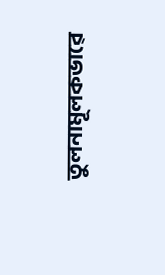তুলনামূলকভাৱে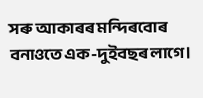সৰু আকাৰৰ মন্দিৰবোৰ বনাওতে এক-দুইবছৰ লাগে।